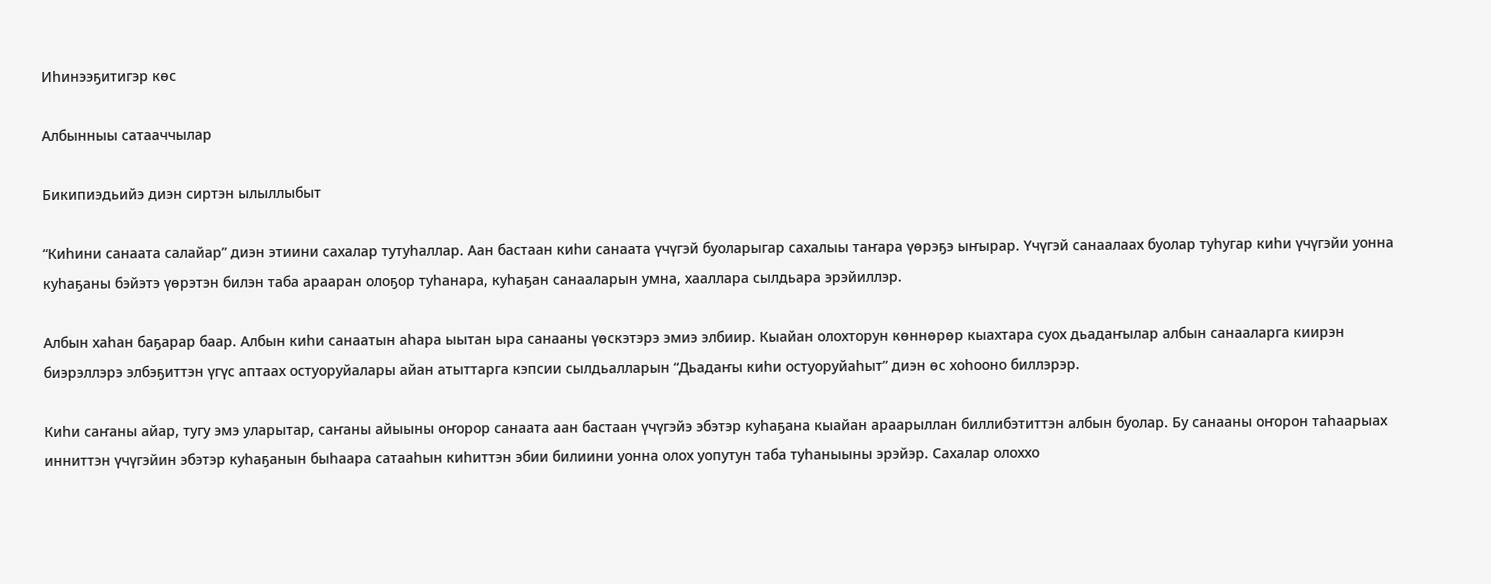Иһинээҕитигэр көс

Албынныы сатааччылар

Бикипиэдьийэ диэн сиртэн ылыллыбыт

“Киһини санаата салайар” диэн этиини сахалар тутуһаллар. Аан бастаан киһи санаата үчүгэй буоларыгар сахалыы таҥара үөрэҕэ ыҥырар. Үчүгэй санаалаах буолар туһугар киһи үчүгэйи уонна куһаҕаны бэйэтэ үөрэтэн билэн таба арааран олоҕор туһанара, куһаҕан санааларын умна, хааллара сылдьара эрэйиллэр.

Албын хаһан баҕарар баар. Албын киһи санаатын аһара ыытан ыра санааны үөскэтэрэ эмиэ элбиир. Кыайан олохторун көннөрөр кыахтара суох дьадаҥылар албын санааларга киирэн биэрэллэрэ элбэҕиттэн үгүс аптаах остуоруйалары айан атыттарга кэпсии сылдьалларын “Дьадаҥы киһи остуоруйаһыт” диэн өс хоһооно биллэрэр.

Киһи саҥаны айар, тугу эмэ уларытар, саҥаны айыыны оҥорор санаата аан бастаан үчүгэйэ эбэтэр куһаҕана кыайан араарыллан биллибэтиттэн албын буолар. Бу санааны оҥорон таһаарыах инниттэн үчүгэйин эбэтэр куһаҕанын быһаара сатааһын киһиттэн эбии билиини уонна олох уопутун таба туһаныыны эрэйэр. Сахалар олоххо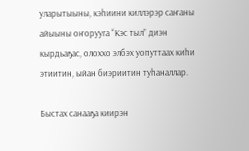уларытыыны, кэһиини киллэрэр саҥаны айыыны оҥорууга “Кэс тыл” диэн кырдьаҕас, олоххо элбэх уопуттаах киһи этиитин, ыйан биэриитин туһаналлар.

Быстах санааҕа киирэн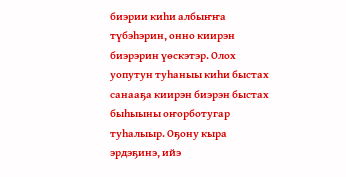биэрии киһи албыҥҥа түбэһэрин, онно киирэн биэрэрин үөскэтэр. Олох уопутун туһаныы киһи быстах санааҕа киирэн биэрэн быстах быһыыны оҥорботугар туһалыыр. Оҕону кыра эрдэҕинэ, ийэ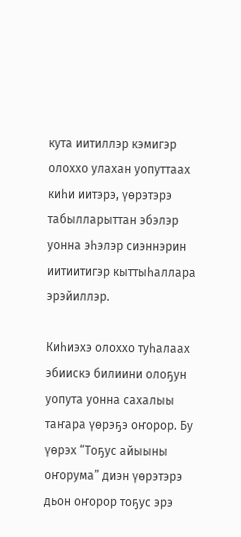кута иитиллэр кэмигэр олоххо улахан уопуттаах киһи иитэрэ, үөрэтэрэ табылларыттан эбэлэр уонна эһэлэр сиэннэрин иитиитигэр кыттыһаллара эрэйиллэр.

Киһиэхэ олоххо туһалаах эбиискэ билиини олоҕун уопута уонна сахалыы таҥара үөрэҕэ оҥорор. Бу үөрэх “Тоҕус айыыны оҥорума” диэн үөрэтэрэ дьон оҥорор тоҕус эрэ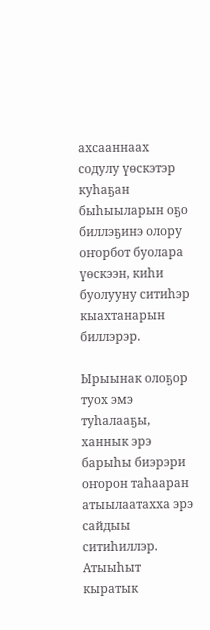ахсааннаах содулу үөскэтэр куһаҕан быһыыларын оҕо биллэҕинэ олору оҥорбот буолара үөскээн, киһи буолууну ситиһэр кыахтанарын биллэрэр.

Ырыынак олоҕор туох эмэ туһалааҕы, ханнык эрэ барыһы биэрэри оҥорон таһааран атыылаатахха эрэ сайдыы ситиһиллэр. Атыыһыт кыратык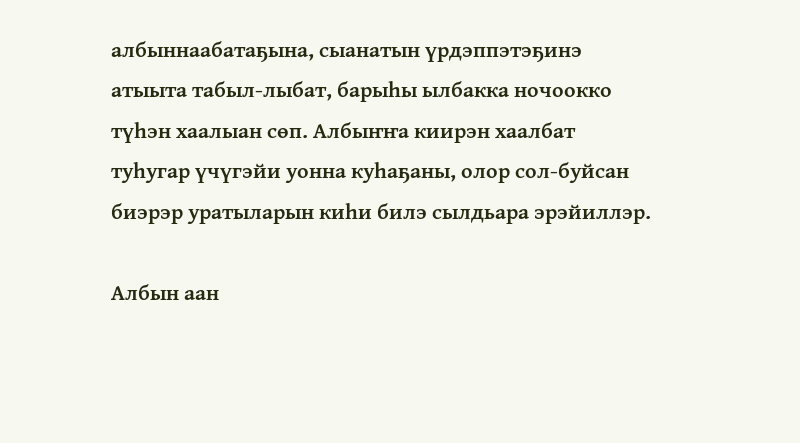албыннаабатаҕына, сыанатын үрдэппэтэҕинэ атыыта табыл-лыбат, барыһы ылбакка ночоокко түһэн хаалыан сөп. Албыҥҥа киирэн хаалбат туһугар үчүгэйи уонна куһаҕаны, олор сол-буйсан биэрэр уратыларын киһи билэ сылдьара эрэйиллэр.

Албын аан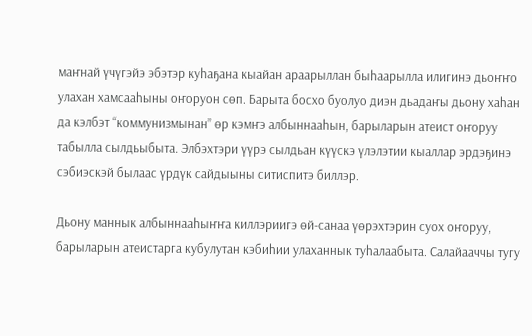маҥнай үчүгэйэ эбэтэр куһаҕана кыайан араарыллан быһаарылла илигинэ дьоҥҥо улахан хамсааһыны оҥоруон сөп. Барыта босхо буолуо диэн дьадаҥы дьону хаһан да кэлбэт “коммунизмынан” өр кэмҥэ албыннааһын, барыларын атеист оҥоруу табылла сылдьыбыта. Элбэхтэри үүрэ сылдьан күүскэ үлэлэтии кыаллар эрдэҕинэ сэбиэскэй былаас үрдүк сайдыыны ситиспитэ биллэр.

Дьону маннык албыннааһыҥҥа киллэриигэ өй-санаа үөрэхтэрин суох оҥоруу, барыларын атеистарга кубулутан кэбиһии улаханнык туһалаабыта. Салайааччы тугу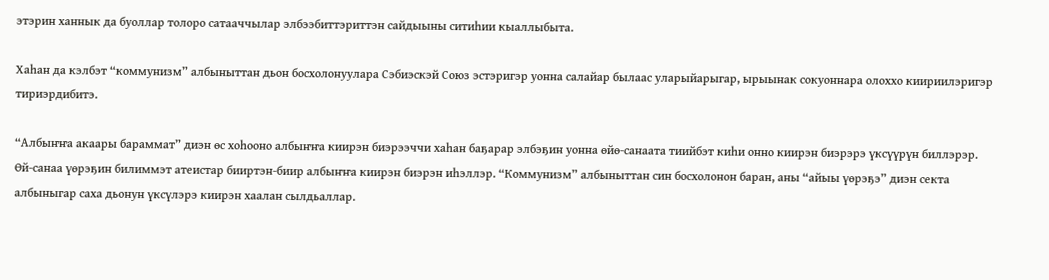этэрин ханнык да буоллар толоро сатааччылар элбээбиттэриттэн сайдыыны ситиһии кыаллыбыта.

Хаһан да кэлбэт “коммунизм” албыныттан дьон босхолонуулара Сэбиэскэй Союз эстэригэр уонна салайар былаас уларыйарыгар, ырыынак сокуоннара олоххо киириилэригэр тириэрдибитэ.

“Албыҥҥа акаары бараммат” диэн өс хоһооно албыҥҥа киирэн биэрээччи хаһан баҕарар элбэҕин уонна өйө-санаата тиийбэт киһи онно киирэн биэрэрэ үксүүрүн биллэрэр. Өй-санаа үөрэҕин билиммэт атеистар бииртэн-биир албыҥҥа киирэн биэрэн иһэллэр. “Коммунизм” албыныттан син босхолонон баран, аны “айыы үөрэҕэ” диэн секта албыныгар саха дьонун үксүлэрэ киирэн хаалан сылдьаллар.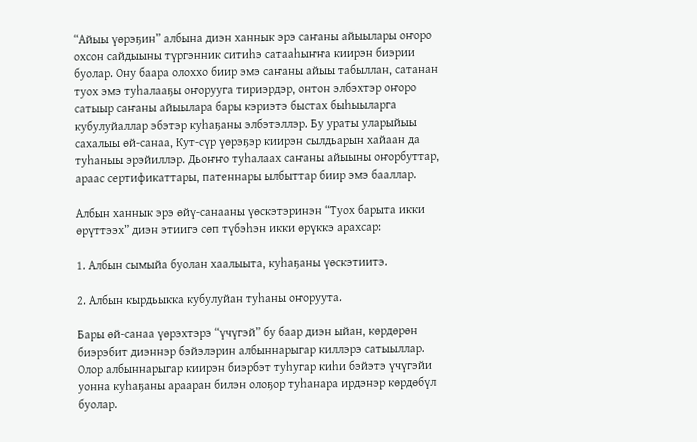“Айыы үөрэҕин” албына диэн ханнык эрэ саҥаны айыылары оҥоро охсон сайдыыны түргэнник ситиһэ сатааһыҥҥа киирэн биэрии буолар. Ону баара олоххо биир эмэ саҥаны айыы табыллан, сатанан туох эмэ туһалааҕы оҥорууга тириэрдэр, онтон элбэхтэр оҥоро сатыыр саҥаны айыылара бары кэриэтэ быстах быһыыларга кубулуйаллар эбэтэр куһаҕаны элбэтэллэр. Бу ураты уларыйыы сахалыы өй-санаа, Кут-сүр үөрэҕэр киирэн сылдьарын хайаан да туһаныы эрэйиллэр. Дьоҥҥо туһалаах саҥаны айыыны оҥорбуттар, араас сертификаттары, патеннары ылбыттар биир эмэ бааллар.

Албын ханнык эрэ өйү-санааны үөскэтэринэн “Туох барыта икки өрүттээх” диэн этиигэ сөп түбэһэн икки өрүккэ арахсар:

1. Албын сымыйа буолан хаалыыта, куһаҕаны үөскэтиитэ.

2. Албын кырдьыкка кубулуйан туһаны оҥоруута.

Бары өй-санаа үөрэхтэрэ “үчүгэй” бу баар диэн ыйан, көрдөрөн биэрэбит диэннэр бэйэлэрин албыннарыгар киллэрэ сатыыллар. Олор албыннарыгар киирэн биэрбэт туһугар киһи бэйэтэ үчүгэйи уонна куһаҕаны арааран билэн олоҕор туһанара ирдэнэр көрдөбүл буолар.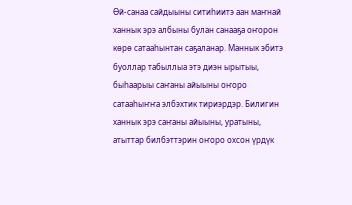Өй-санаа сайдыыны ситиһиитэ аан маҥнай ханнык эрэ албыны булан санааҕа оҥорон көрө сатааһынтан саҕаланар. Маннык эбитэ буоллар табыллыа этэ диэн ырытыы, быһаарыы саҥаны айыыны оҥоро сатааһыҥҥа элбэхтик тириэрдэр. Билигин ханнык эрэ саҥаны айыыны, уратыны, атыттар билбэттэрин оҥоро охсон үрдүк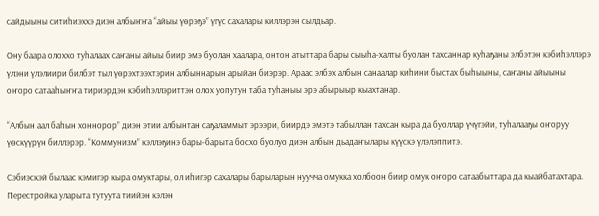сайдыыны ситиһиэххэ диэн албыҥҥа “айыы үөрэҕэ” үгүс сахалары киллэрэн сылдьар.

Ону баара олоххо туһалаах саҥаны айыы биир эмэ буолан хаалара, онтон атыттара бары сыыһа-халты буолан тахсаннар куһаҕаны элбэтэн кэбиһэллэрэ үлэни үлэлиири билбэт тыл үөрэхтээхтэрин албыннарын арыйан биэрэр. Араас элбэх албын санаалар киһини быстах быһыыны, саҥаны айыыны оҥоро сатааһыҥҥа тириэрдэн кэбиһэллэриттэн олох уопутун таба туһаныы эрэ абырыыр кыахтанар.

“Албын аал баһын хоннорор” диэн этии албынтан саҕаламмыт эрээри, биирдэ эмэтэ табыллан тахсан кыра да буоллар үчүгэйи, туһалааҕы оҥоруу үөскүүрүн биллэрэр. “Коммунизм” кэллэҕинэ бары-барыта босхо буолуо диэн албын дьадаҥылары күүскэ үлэлэппитэ.

Сэбиэскэй былаас кэмигэр кыра омуктары, ол иһигэр сахалары барыларын нуучча омукка холбоон биир омук оҥоро сатаабыттара да кыайбатахтара. Перестройка уларыта тутуута тиийэн кэлэн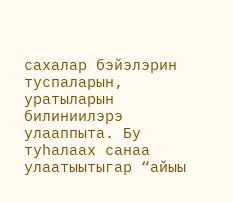сахалар бэйэлэрин туспаларын, уратыларын билиниилэрэ улааппыта. Бу туһалаах санаа улаатыытыгар “айыы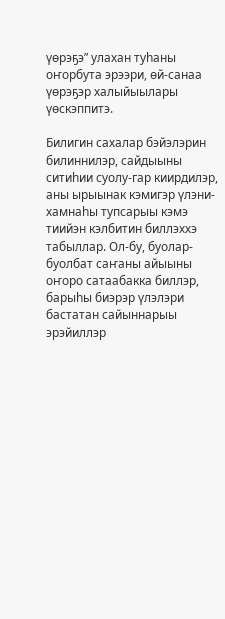үөрэҕэ” улахан туһаны оҥорбута эрээри, өй-санаа үөрэҕэр халыйыылары үөскэппитэ.

Билигин сахалар бэйэлэрин билиннилэр, сайдыыны ситиһии суолу-гар киирдилэр, аны ырыынак кэмигэр үлэни-хамнаһы тупсарыы кэмэ тиийэн кэлбитин биллэххэ табыллар. Ол-бу, буолар-буолбат саҥаны айыыны оҥоро сатаабакка биллэр, барыһы биэрэр үлэлэри бастатан сайыннарыы эрэйиллэр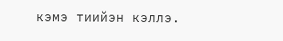кэмэ тиийэн кэллэ.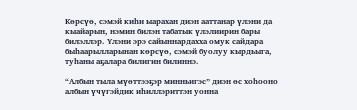Көрсүө, сэмэй киһи ыарахан диэн ааттанар үлэни да кыайарын, нэмин билэн табатык үлэлиирин бары билэллэр. Үлэни эрэ сайыннардахха омук сайдара быһаарылларынан көрсүө, сэмэй буолуу кырдьыга, туһаны аҕалара билигин билиннэ.

“Албын тыла мүөттээҕэр минньигэс” диэн өс хоһооно албын үчүгэйдик иһиллэриттэн уонна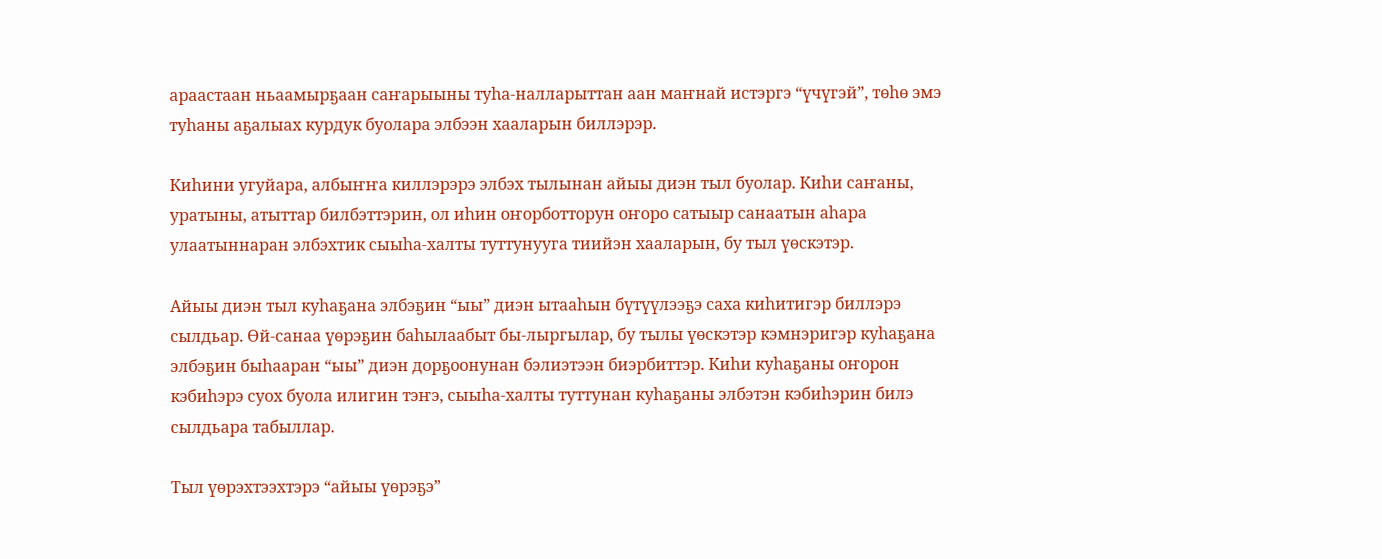араастаан ньаамырҕаан саҥарыыны туһа-налларыттан аан маҥнай истэргэ “үчүгэй”, төһө эмэ туһаны аҕалыах курдук буолара элбээн хааларын биллэрэр.

Киһини угуйара, албыҥҥа киллэрэрэ элбэх тылынан айыы диэн тыл буолар. Киһи саҥаны, уратыны, атыттар билбэттэрин, ол иһин оҥорботторун оҥоро сатыыр санаатын аһара улаатыннаран элбэхтик сыыһа-халты туттунууга тиийэн хааларын, бу тыл үөскэтэр.

Айыы диэн тыл куһаҕана элбэҕин “ыы” диэн ытааһын бүтүүлээҕэ саха киһитигэр биллэрэ сылдьар. Өй-санаа үөрэҕин баһылаабыт бы-лыргылар, бу тылы үөскэтэр кэмнэригэр куһаҕана элбэҕин быһааран “ыы” диэн дорҕоонунан бэлиэтээн биэрбиттэр. Киһи куһаҕаны оҥорон кэбиһэрэ суох буола илигин тэҥэ, сыыһа-халты туттунан куһаҕаны элбэтэн кэбиһэрин билэ сылдьара табыллар.

Тыл үөрэхтээхтэрэ “айыы үөрэҕэ”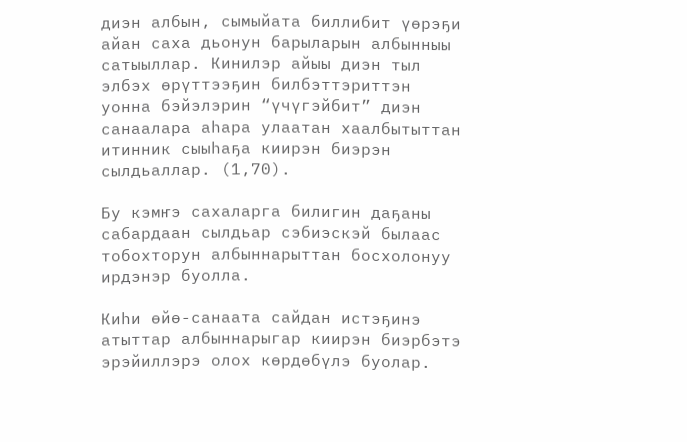диэн албын, сымыйата биллибит үөрэҕи айан саха дьонун барыларын албынныы сатыыллар. Кинилэр айыы диэн тыл элбэх өрүттээҕин билбэттэриттэн уонна бэйэлэрин “үчүгэйбит” диэн санаалара аһара улаатан хаалбытыттан итинник сыыһаҕа киирэн биэрэн сылдьаллар. (1,70).

Бу кэмҥэ сахаларга билигин даҕаны сабардаан сылдьар сэбиэскэй былаас тобохторун албыннарыттан босхолонуу ирдэнэр буолла.

Киһи өйө-санаата сайдан истэҕинэ атыттар албыннарыгар киирэн биэрбэтэ эрэйиллэрэ олох көрдөбүлэ буолар.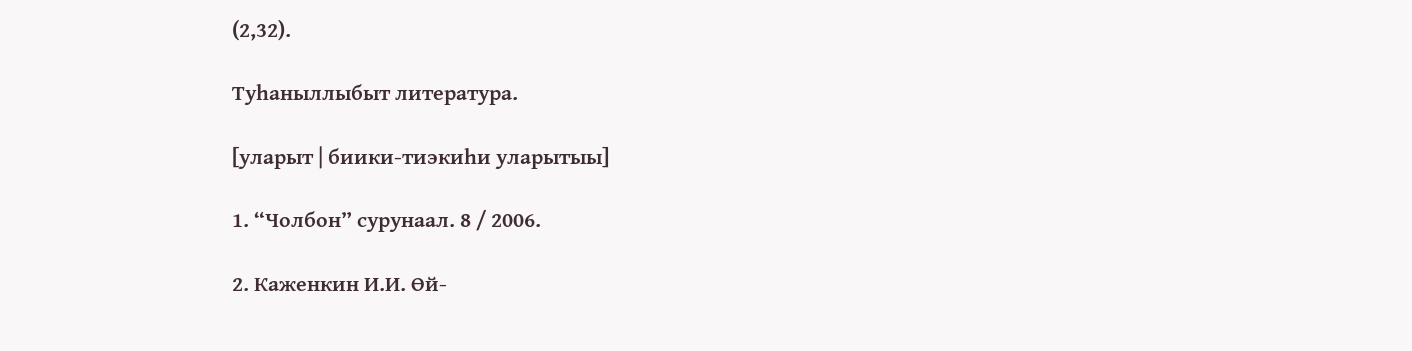(2,32).

Туһаныллыбыт литература.

[уларыт | биики-тиэкиһи уларытыы]

1. “Чолбон” сурунаал. 8 / 2006.

2. Каженкин И.И. Өй-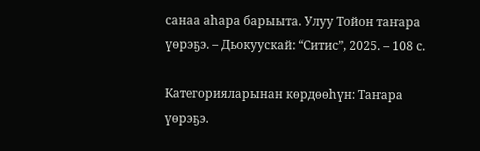санаа аһара барыыта. Улуу Тойон таҥара үөрэҕэ. – Дьокуускай: “Ситис”, 2025. – 108 с.

Категорияларынан көрдөөһүн: Таҥара үөрэҕэ.